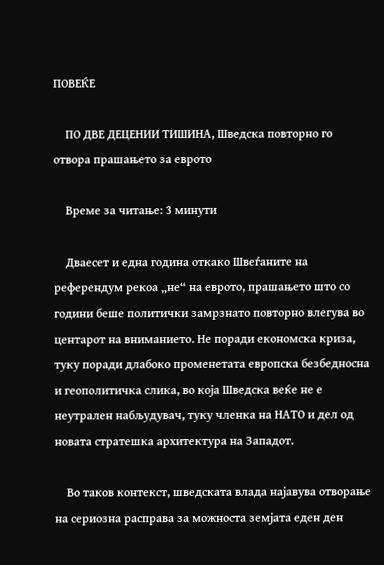ПОВЕЌЕ

    ПО ДВЕ ДЕЦЕНИИ ТИШИНА, Шведска повторно го отвора прашањето за еврото

    Време зa читање: 3 минути

    Дваесет и една година откако Швеѓаните на референдум рекоа „не“ на еврото, прашањето што со години беше политички замрзнато повторно влегува во центарот на вниманието. Не поради економска криза, туку поради длабоко променетата европска безбедносна и геополитичка слика, во која Шведска веќе не е неутрален набљудувач, туку членка на НАТО и дел од новата стратешка архитектура на Западот.

    Во таков контекст, шведската влада најавува отворање на сериозна расправа за можноста земјата еден ден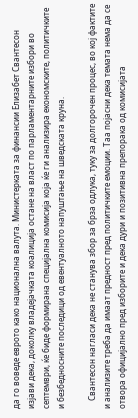да го воведе еврото како национална валута. Министерката за финансии Елизабет Свантесон изјави дека, доколку владејачката коалиција остане на власт по парламентарните избори во септември, ќе биде формирана специјална комисија која ќе ги анализира економските, политичките и безбедносните последици од евентуалното напуштање на шведската круна.

    Свантесон нагласи дека не станува збор за брза одлука, туку за долгорочен процес, во кој фактите и анализите треба да имаат предност пред политичките емоции. Таа појасни дека темата нема да се отвора официјално пред изборите и дека дури и позитивна препорака од комисијата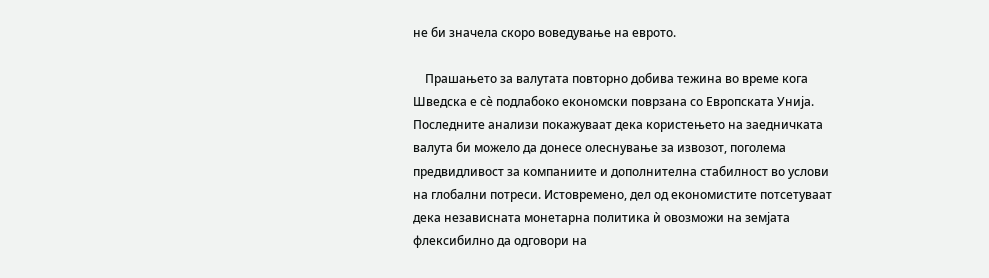не би значела скоро воведување на еврото.

    Прашањето за валутата повторно добива тежина во време кога Шведска е сè подлабоко економски поврзана со Европската Унија. Последните анализи покажуваат дека користењето на заедничката валута би можело да донесе олеснување за извозот, поголема предвидливост за компаниите и дополнителна стабилност во услови на глобални потреси. Истовремено, дел од економистите потсетуваат дека независната монетарна политика ѝ овозможи на земјата флексибилно да одговори на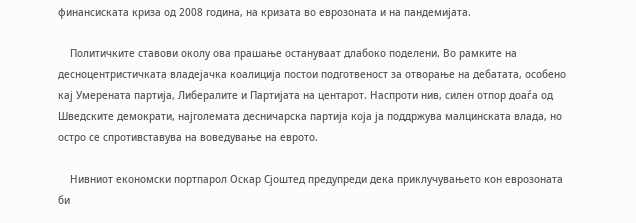финансиската криза од 2008 година, на кризата во еврозоната и на пандемијата.

    Политичките ставови околу ова прашање остануваат длабоко поделени. Во рамките на десноцентристичката владејачка коалиција постои подготвеност за отворање на дебатата, особено кај Умерената партија, Либералите и Партијата на центарот. Наспроти нив, силен отпор доаѓа од Шведските демократи, најголемата десничарска партија која ја поддржува малцинската влада, но остро се спротивставува на воведување на еврото.

    Нивниот економски портпарол Оскар Сјоштед предупреди дека приклучувањето кон еврозоната би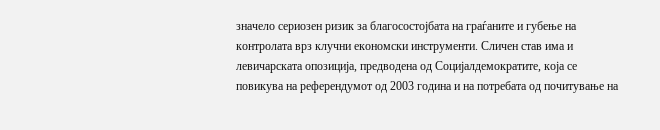значело сериозен ризик за благосостојбата на граѓаните и губење на контролата врз клучни економски инструменти. Сличен став има и левичарската опозиција, предводена од Социјалдемократите, која се повикува на референдумот од 2003 година и на потребата од почитување на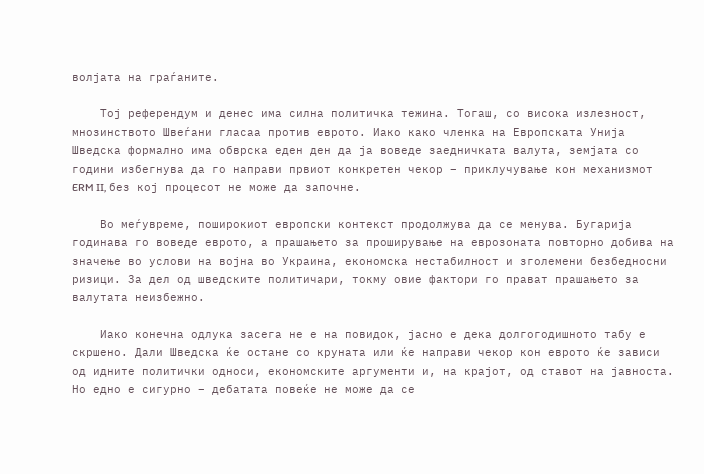волјата на граѓаните.

    Тој референдум и денес има силна политичка тежина. Тогаш, со висока излезност, мнозинството Швеѓани гласаа против еврото. Иако како членка на Европската Унија Шведска формално има обврска еден ден да ја воведе заедничката валута, земјата со години избегнува да го направи првиот конкретен чекор – приклучување кон механизмот ERM II, без кој процесот не може да започне.

    Во меѓувреме, поширокиот европски контекст продолжува да се менува. Бугарија годинава го воведе еврото, а прашањето за проширување на еврозоната повторно добива на значење во услови на војна во Украина, економска нестабилност и зголемени безбедносни ризици. За дел од шведските политичари, токму овие фактори го прават прашањето за валутата неизбежно.

    Иако конечна одлука засега не е на повидок, јасно е дека долгогодишното табу е скршено. Дали Шведска ќе остане со круната или ќе направи чекор кон еврото ќе зависи од идните политички односи, економските аргументи и, на крајот, од ставот на јавноста. Но едно е сигурно – дебатата повеќе не може да се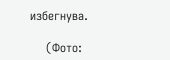избегнува.

    (Фото: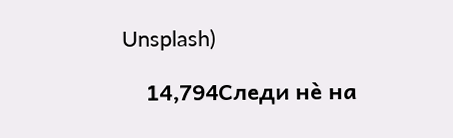Unsplash)

    14,794Следи нè на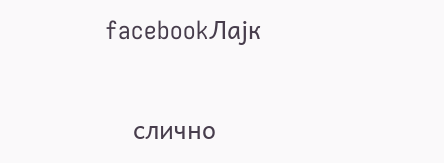facebookЛајк

    слично